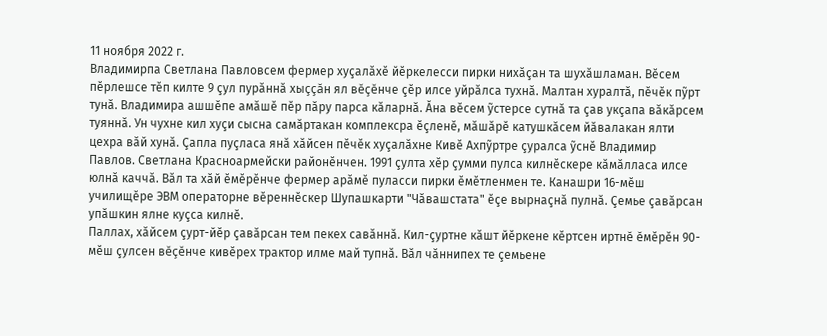11 ноября 2022 г.
Владимирпа Светлана Павловсем фермер хуçалăхĕ йĕркелесси пирки нихăçан та шухăшламан. Вĕсем пĕрлешсе тĕп килте 9 çул пурăннă хыççăн ял вĕçĕнче çĕр илсе уйрăлса тухнă. Малтан хуралтă, пĕчĕк пỹрт тунă. Владимира ашшĕпе амăшĕ пĕр пăру парса кăларнă. Ăна вĕсем ỹстерсе сутнă та çав укçапа вăкăрсем туяннă. Ун чухне кил хуçи сысна самăртакан комплексра ĕçленĕ, мăшăрĕ катушкăсем йăвалакан ялти цехра вăй хунă. Çапла пуçласа янă хăйсен пĕчĕк хуçалăхне Кивĕ Ахпỹртре çуралса ỹснĕ Владимир Павлов. Светлана Красноармейски районĕнчен. 1991 çулта хĕр çумми пулса килнĕскере кăмăлласа илсе юлнă каччă. Вăл та хăй ĕмĕрĕнче фермер арăмĕ пуласси пирки ĕмĕтленмен те. Канашри 16-мĕш училищĕре ЭВМ операторне вĕреннĕскер Шупашкарти "Чăвашстата" ĕçе вырнаçнă пулнă. Çемье çавăрсан упăшкин ялне куçса килнĕ.
Паллах, хăйсем çурт-йĕр çавăрсан тем пекех савăннă. Кил-çуртне кăшт йĕркене кĕртсен иртнĕ ĕмĕрĕн 90-мĕш çулсен вĕçĕнче кивĕрех трактор илме май тупнă. Вăл чăннипех те çемьене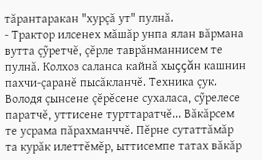тăрантаракан "хурçă ут" пулнă.
- Трактор илсенех мăшăр унпа ялан вăрмана вутта çỹретчĕ, çĕрле таврăнманнисем те пулнă. Колхоз саланса кайнă хыççăн кашнин пахчи-çаранĕ пысăкланчĕ. Техника çук. Володя çынсене çĕрĕсене сухаласа, сỹрелесе паратчĕ, уттисене турттаратчĕ... Вăкăрсем те усрама пăрахманччĕ. Пĕрне сутаттăмăр та курăк илеттĕмĕр, ыттисемпе татах вăкăр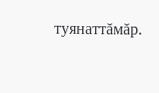туянаттăмăр.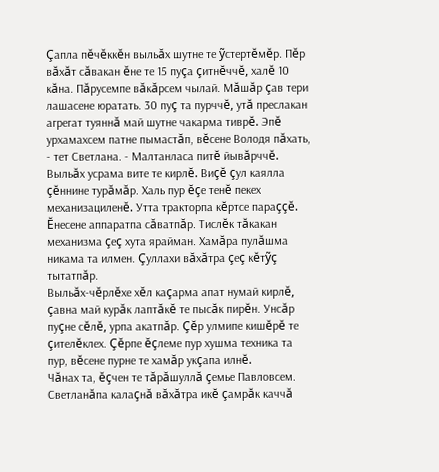Çапла пĕчĕккĕн выльăх шутне те ỹстертĕмĕр. Пĕр вăхăт сăвакан ĕне те 15 пуçа çитнĕччĕ, халĕ 10 кăна. Пăрусемпе вăкăрсем чылай. Мăшăр çав тери лашасене юратать. 30 пуç та пурччĕ, утă преслакан агрегат туяннă май шутне чакарма тиврĕ. Эпĕ урхамахсем патне пымастăп, вĕсене Володя пăхать, - тет Светлана. - Малтанласа питĕ йывăрччĕ. Выльăх усрама вите те кирлĕ. Виçĕ çул каялла çĕннине турăмăр. Халь пур ĕçе тенĕ пекех механизациленĕ. Утта тракторпа кĕртсе параççĕ. Ĕнесене аппаратпа сăватпăр. Тислĕк тăкакан механизма çеç хута ярайман. Хамăра пулăшма никама та илмен. Çуллахи вăхăтра çеç кĕтỹç тытатпăр.
Выльăх-чĕрлĕхе хĕл каçарма апат нумай кирлĕ, çавна май курăк лаптăкĕ те пысăк пирĕн. Унсăр пуçне сĕлĕ, урпа акатпăр. Çĕр улмипе кишĕрĕ те çителĕклех. Çĕрпе ĕçлеме пур хушма техника та пур, вĕсене пурне те хамăр укçапа илнĕ.
Чăнах та, ĕçчен те тăрăшуллă çемье Павловсем. Светланăпа калаçнă вăхăтра икĕ çамрăк каччă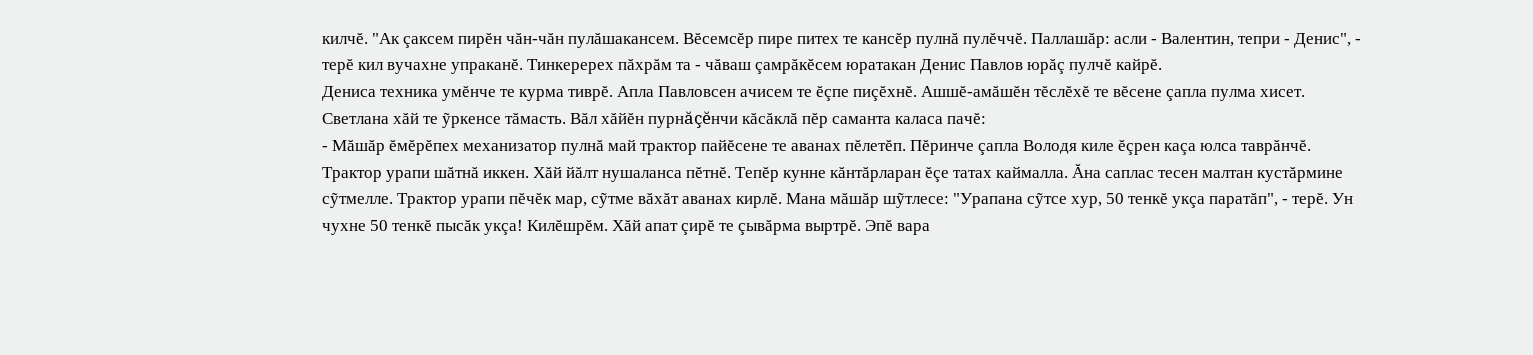килчĕ. "Ак çаксем пирĕн чăн-чăн пулăшакансем. Вĕсемсĕр пире питех те кансĕр пулнă пулĕччĕ. Паллашăр: асли - Валентин, тепри - Денис", - терĕ кил вучахне упраканĕ. Тинкеререх пăхрăм та - чăваш çамрăкĕсем юратакан Денис Павлов юрăç пулчĕ кайрĕ.
Дениса техника умĕнче те курма тиврĕ. Апла Павловсен ачисем те ĕçпе пиçĕхнĕ. Ашшĕ-амăшĕн тĕслĕхĕ те вĕсене çапла пулма хисет. Светлана хăй те ỹркенсе тăмасть. Вăл хăйĕн пурнăçĕнчи кăсăклă пĕр саманта каласа пачĕ:
- Мăшăр ĕмĕрĕпех механизатор пулнă май трактор пайĕсене те аванах пĕлетĕп. Пĕринче çапла Володя киле ĕçрен каçа юлса таврăнчĕ. Трактор урапи шăтнă иккен. Хăй йăлт нушаланса пĕтнĕ. Тепĕр кунне кăнтăрларан ĕçе татах каймалла. Ăна саплас тесен малтан кустăрмине сỹтмелле. Трактор урапи пĕчĕк мар, сỹтме вăхăт аванах кирлĕ. Мана мăшăр шỹтлесе: "Урапана сỹтсе хур, 50 тенкĕ укçа паратăп", - терĕ. Ун чухне 50 тенкĕ пысăк укçа! Килĕшрĕм. Хăй апат çирĕ те çывăрма выртрĕ. Эпĕ вара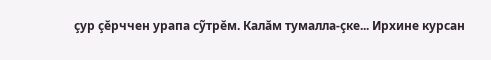çур çĕрччен урапа сỹтрĕм. Калăм тумалла-çке... Ирхине курсан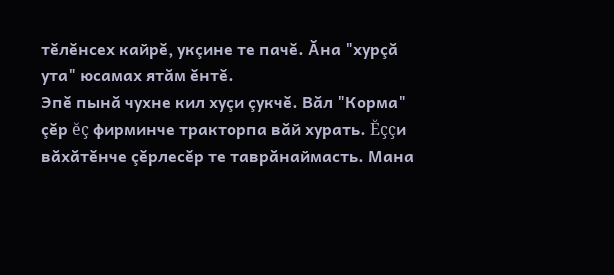тĕлĕнсех кайрĕ, укçине те пачĕ. Ăна "хурçă ута" юсамах ятăм ĕнтĕ.
Эпĕ пынă чухне кил хуçи çукчĕ. Вăл "Корма" çĕр ĕç фирминче тракторпа вăй хурать. Ĕççи вăхăтĕнче çĕрлесĕр те таврăнаймасть. Мана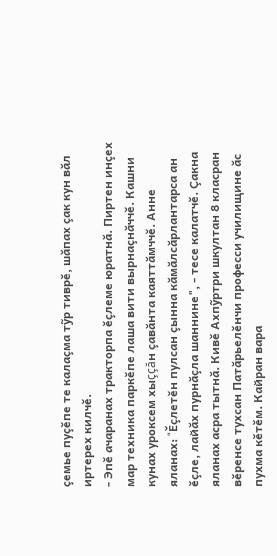çемье пуçĕпе те калаçма тỹр тиврĕ, шăпах çак кун вăл иртерех килчĕ.
- Эпĕ ачаранах тракторпа ĕçлеме юратнă. Пиртен инçех мар техника паркĕпе лаша вити вырнаçнăччĕ. Кашни кунах уроксем хыççăн çавăнта каяттăмччĕ. Анне яланах: "Ĕçлетĕн пулсан çынна кăмăлсăрлантарса ан ĕçле, лайăх пурнăçла шаннине", - тесе калатчĕ. Çакна яланах асра тытнă. Кивĕ Ахпỹртри шкултан 8 класран вĕренсе тухсан Патăрьелĕнчи професси училищине ăс пухма кĕтĕм. Кайран вара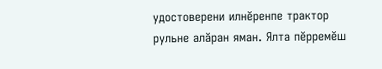удостоверени илнĕренпе трактор рульне алăран яман. Ялта пĕрремĕш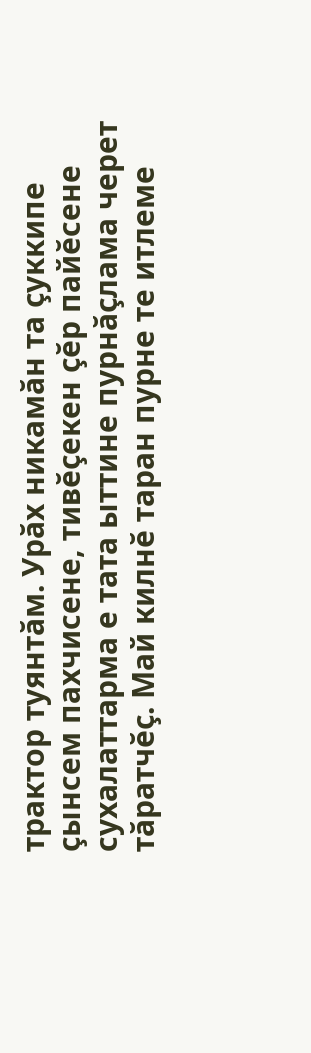трактор туянтăм. Урăх никамăн та çуккипе çынсем пахчисене, тивĕçекен çĕр пайĕсене сухалаттарма е тата ыттине пурнăçлама черет тăратчĕç. Май килнĕ таран пурне те итлеме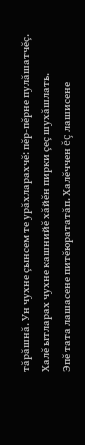тăрăшнă. Ун чухне çынсем те урăхларахчĕ: пĕр-пĕрне пулăшатчĕç. Халĕ ытларах чухне кашнийĕ хăйĕн пирки çеç шухăшлать.
Эпĕ тата лашасене питĕюрататăп. Халĕччен ĕç лашисене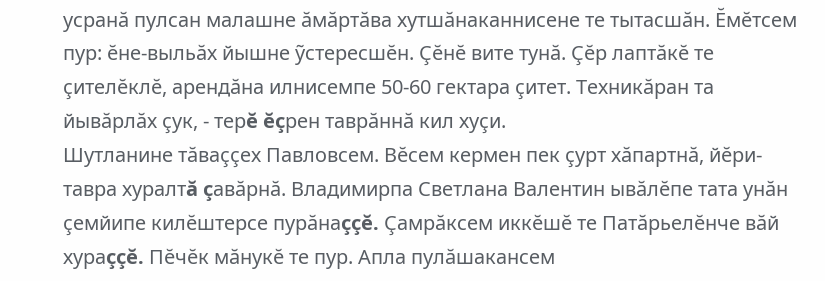усранă пулсан малашне ăмăртăва хутшăнаканнисене те тытасшăн. Ĕмĕтсем пур: ĕне-выльăх йышне ỹстересшĕн. Çĕнĕ вите тунă. Çĕр лаптăкĕ те çителĕклĕ, арендăна илнисемпе 50-60 гектара çитет. Техникăран та йывăрлăх çук, - терĕ ĕçрен таврăннă кил хуçи.
Шутланине тăваççех Павловсем. Вĕсем кермен пек çурт хăпартнă, йĕри-тавра хуралтă çавăрнă. Владимирпа Светлана Валентин ывăлĕпе тата унăн çемйипе килĕштерсе пурăнаççĕ. Çамрăксем иккĕшĕ те Патăрьелĕнче вăй хураççĕ. Пĕчĕк мăнукĕ те пур. Апла пулăшакансем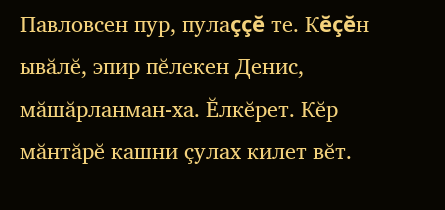Павловсен пур, пулаççĕ те. Кĕçĕн ывăлĕ, эпир пĕлекен Денис, мăшăрланман-ха. Ĕлкĕрет. Кĕр мăнтăрĕ кашни çулах килет вĕт.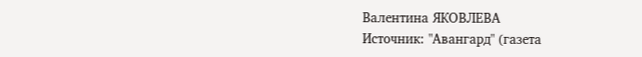Валентина ЯКОВЛЕВА
Источник: "Авангард" (газета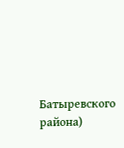Батыревского района)